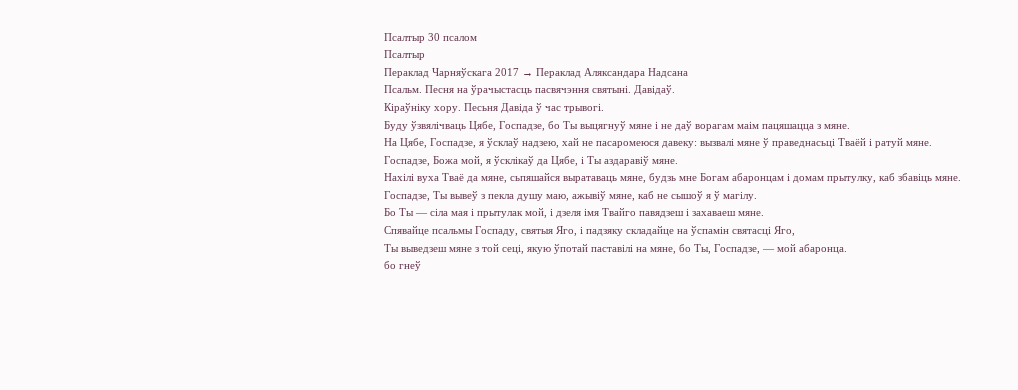Псалтыр 30 псалом
Псалтыр
Пераклад Чарняўскага 2017 → Пераклад Аляксандара Надсана
Псальм. Песня на ўрачыстасць пасвячэння святыні. Давідаў.
Кіраўніку хору. Песьня Давіда ў час трывогі.
Буду ўзвялічваць Цябе, Госпадзе, бо Ты выцягнуў мяне і не даў ворагам маім пацяшацца з мяне.
На Цябе, Госпадзе, я ўсклаў надзею, хай не пасаромеюся давеку: вызвалі мяне ў праведнасьці Тваёй і ратуй мяне.
Госпадзе, Божа мой, я ўсклікаў да Цябе, і Ты аздаравіў мяне.
Нахілі вуха Тваё да мяне, сьпяшайся выратаваць мяне, будзь мне Богам абаронцам і домам прытулку, каб збавіць мяне.
Госпадзе, Ты вывеў з пекла душу маю, ажывіў мяне, каб не сышоў я ў магілу.
Бо Ты — сіла мая і прытулак мой, і дзеля імя Твайго павядзеш і захаваеш мяне.
Спявайце псальмы Госпаду, святыя Яго, і падзяку складайце на ўспамін святасці Яго,
Ты выведзеш мяне з той сеці, якую ўпотай паставілі на мяне, бо Ты, Госпадзе, — мой абаронца.
бо гнеў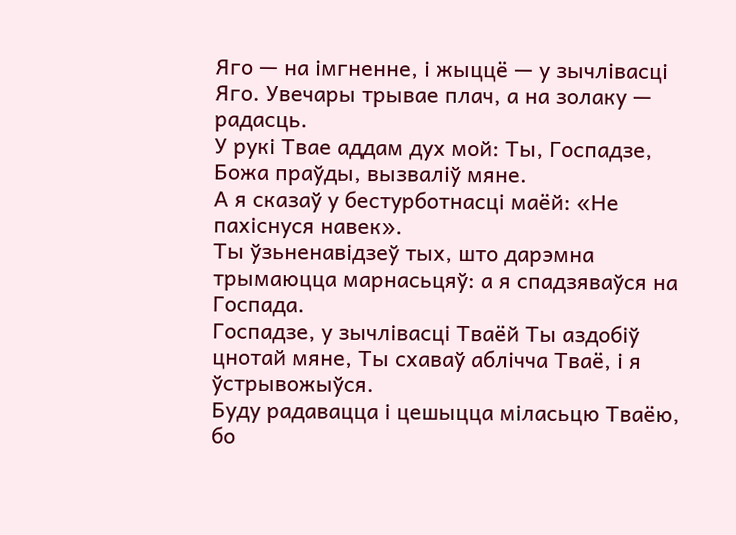Яго — на імгненне, і жыццё — у зычлівасці Яго. Увечары трывае плач, а на золаку — радасць.
У рукі Твае аддам дух мой: Ты, Госпадзе, Божа праўды, вызваліў мяне.
А я сказаў у бестурботнасці маёй: «Не пахіснуся навек».
Ты ўзьненавідзеў тых, што дарэмна трымаюцца марнасьцяў: а я спадзяваўся на Госпада.
Госпадзе, у зычлівасці Тваёй Ты аздобіў цнотай мяне, Ты схаваў аблічча Тваё, і я ўстрывожыўся.
Буду радавацца і цешыцца міласьцю Тваёю, бо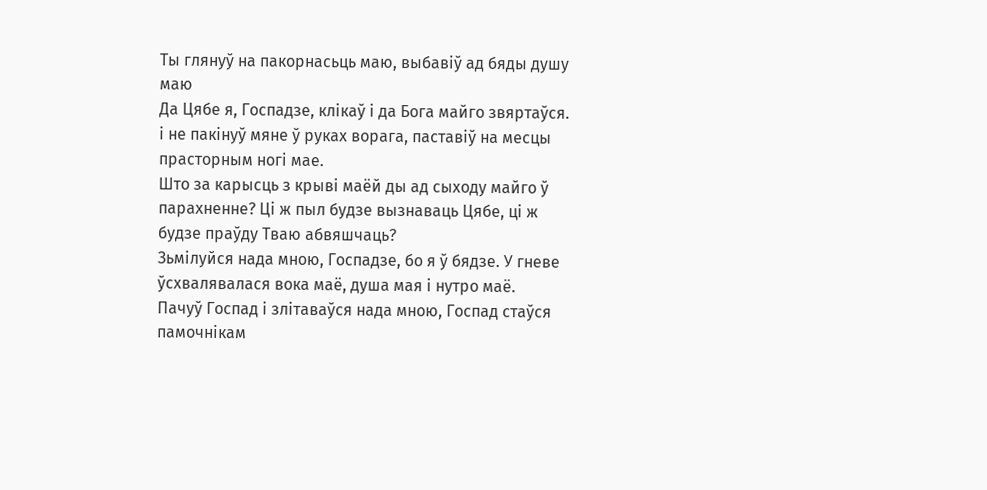Ты глянуў на пакорнасьць маю, выбавіў ад бяды душу маю
Да Цябе я, Госпадзе, клікаў і да Бога майго звяртаўся.
і не пакінуў мяне ў руках ворага, паставіў на месцы прасторным ногі мае.
Што за карысць з крыві маёй ды ад сыходу майго ў парахненне? Ці ж пыл будзе вызнаваць Цябе, ці ж будзе праўду Тваю абвяшчаць?
Зьмілуйся нада мною, Госпадзе, бо я ў бядзе. У гневе ўсхвалявалася вока маё, душа мая і нутро маё.
Пачуў Госпад і злітаваўся нада мною, Госпад стаўся памочнікам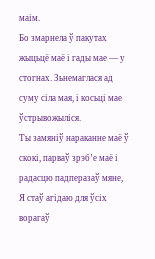маім.
Бо змарнела ў пакутах жыцьцё маё і гады мае — у стогнах. Зьнемаглася ад суму сіла мая, і косьці мае ўстрывожыліся.
Ты замяніў нараканне маё ў скокі, парваў зрэб’е маё і радасцю падперазаў мяне,
Я стаў агідаю для ўсіх ворагаў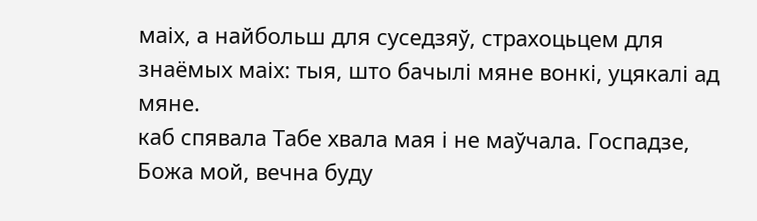маіх, а найбольш для суседзяў, страхоцьцем для знаёмых маіх: тыя, што бачылі мяне вонкі, уцякалі ад мяне.
каб спявала Табе хвала мая і не маўчала. Госпадзе, Божа мой, вечна буду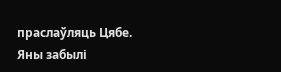праслаўляць Цябе.
Яны забылі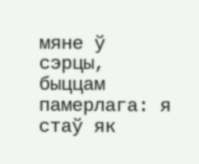мяне ў сэрцы, быццам памерлага: я стаў як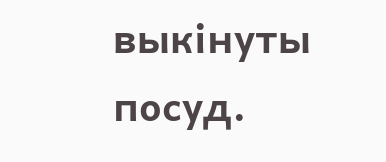выкінуты посуд.